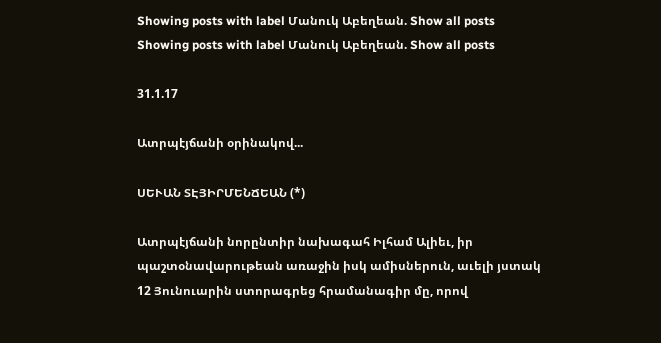Showing posts with label Մանուկ Աբեղեան. Show all posts
Showing posts with label Մանուկ Աբեղեան. Show all posts

31.1.17

Ատրպէյճանի օրինակով...

ՍԵՒԱՆ ՏԷՅԻՐՄԵՆՃԵԱՆ (*)

Ատրպէյճանի նորընտիր նախագահ Իլհամ Ալիեւ, իր պաշտօնավարութեան առաջին իսկ ամիսներուն, աւելի յստակ 12 Յունուարին ստորագրեց հրամանագիր մը, որով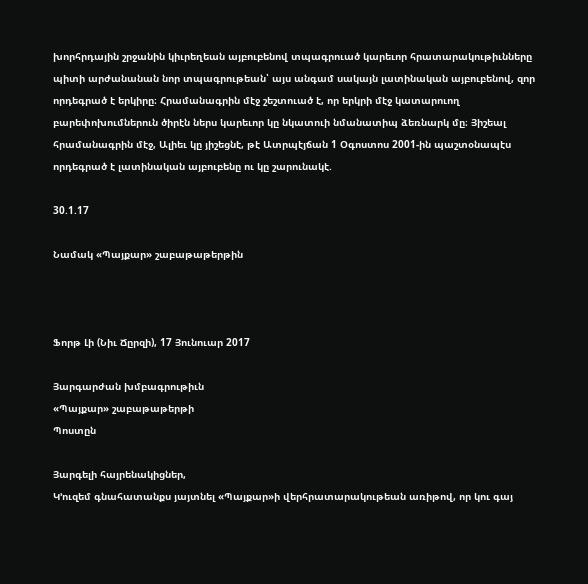խորհրդային շրջանին կիւրեղեան այբուբենով տպագրուած կարեւոր հրատարակութիւնները պիտի արժանանան նոր տպագրութեան՝ այս անգամ սակայն լատինական այբուբենով, զոր որդեգրած է երկիրը։ Հրամանագրին մէջ շեշտուած է, որ երկրի մէջ կատարուող բարեփոխումներուն ծիրէն ներս կարեւոր կը նկատուի նմանատիպ ձեռնարկ մը։ Յիշեալ հրամանագրին մէջ, Ալիեւ կը յիշեցնէ, թէ Ատրպէյճան 1 Օգոստոս 2001-ին պաշտօնապէս որդեգրած է լատինական այբուբենը ու կը շարունակէ.

30.1.17

Նամակ «Պայքար» շաբաթաթերթին



Ֆորթ Լի (Նիւ Ճըրզի), 17 Յունուար 2017

Յարգարժան խմբագրութիւն
«Պայքար» շաբաթաթերթի
Պոստըն

Յարգելի հայրենակիցներ,
Կ՚ուզեմ գնահատանքս յայտնել «Պայքար»ի վերհրատարակութեան առիթով, որ կու գայ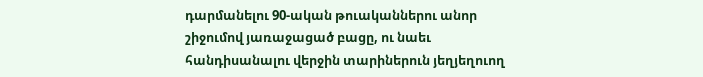դարմանելու 90-ական թուականներու անոր շիջումով յառաջացած բացը, ու նաեւ հանդիսանալու վերջին տարիներուն յեղյեղուող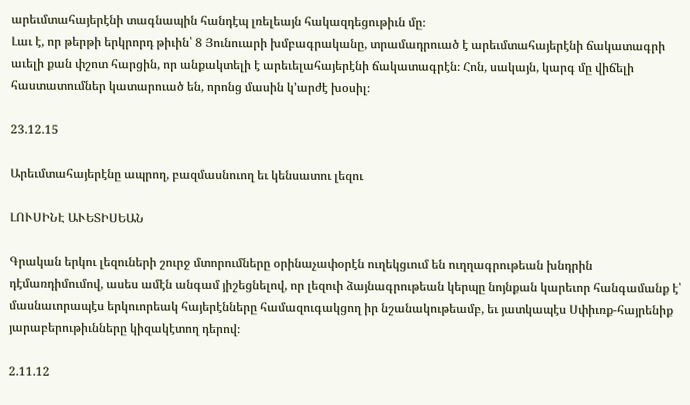արեւմտահայերէնի տագնապին հանդէպ լռելեայն հակազդեցութիւն մը։
Լաւ է, որ թերթի երկրորդ թիւին՝ 8 Յունուարի խմբագրականը, տրամադրուած է արեւմտահայերէնի ճակատագրի աւելի քան փշոտ հարցին, որ անքակտելի է արեւելահայերէնի ճակատագրէն։ Հոն, սակայն, կարգ մը վիճելի հաստատումներ կատարուած են, որոնց մասին կ՚արժէ խօսիլ։

23.12.15

Արեւմտահայերէնը ապրող, բազմասնուող եւ կենսատու լեզու

ԼՈՒՍԻՆԷ ԱՒԵՏԻՍԵԱՆ

Գրական երկու լեզուների շուրջ մտորումները օրինաչափօրէն ուղեկցւում են ուղղագրութեան խնդրին դէմառդիմումով, ասես ամէն անգամ յիշեցնելով, որ լեզուի ձայնագրութեան կերպը նոյնքան կարեւոր հանգամանք է՝ մասնաւորապէս երկուորեակ հայերէնները համազուգակցող իր նշանակութեամբ, եւ յատկապէս Սփիւռք-հայրենիք յարաբերութիւնները կիզակէտող դերով։

2.11.12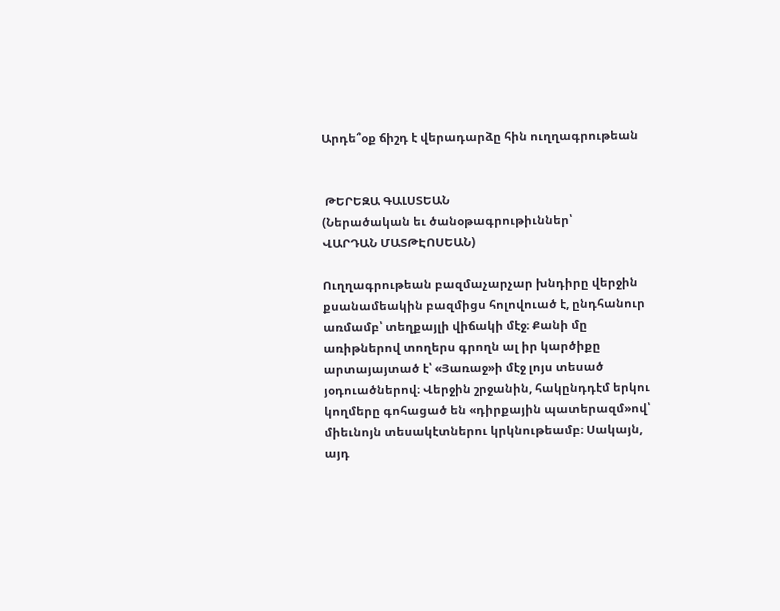Արդե՞օք ճիշդ է վերադարձը հին ուղղագրութեան


 ԹԵՐԵԶԱ ԳԱԼՍՏԵԱՆ
(Ներածական եւ ծանօթագրութիւններ՝
ՎԱՐԴԱՆ ՄԱՏԹԷՈՍԵԱՆ)

Ուղղագրութեան բազմաչարչար խնդիրը վերջին քսանամեակին բազմիցս հոլովուած է, ընդհանուր առմամբ՝ տեղքայլի վիճակի մէջ։ Քանի մը առիթներով տողերս գրողն ալ իր կարծիքը արտայայտած է՝ «Յառաջ»ի մէջ լոյս տեսած յօդուածներով։ Վերջին շրջանին, հակընդդէմ երկու կողմերը գոհացած են «դիրքային պատերազմ»ով՝ միեւնոյն տեսակէտներու կրկնութեամբ։ Սակայն, այդ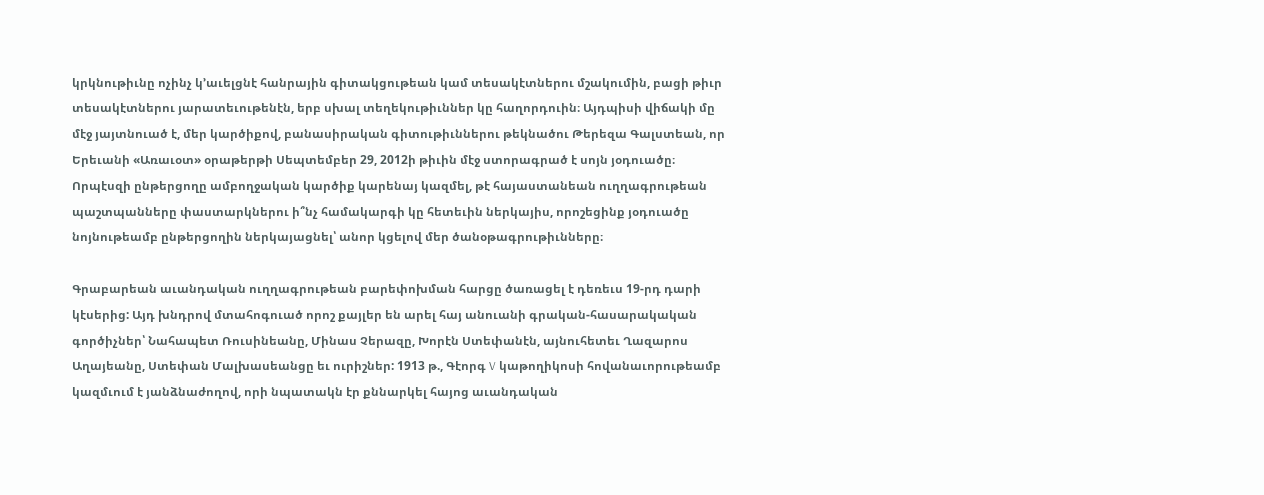կրկնութիւնը ոչինչ կ՚աւելցնէ հանրային գիտակցութեան կամ տեսակէտներու մշակումին, բացի թիւր տեսակէտներու յարատեւութենէն, երբ սխալ տեղեկութիւններ կը հաղորդուին։ Այդպիսի վիճակի մը մէջ յայտնուած է, մեր կարծիքով, բանասիրական գիտութիւններու թեկնածու Թերեզա Գալստեան, որ Երեւանի «Առաւօտ» օրաթերթի Սեպտեմբեր 29, 2012ի թիւին մէջ ստորագրած է սոյն յօդուածը։ Որպէսզի ընթերցողը ամբողջական կարծիք կարենայ կազմել, թէ հայաստանեան ուղղագրութեան պաշտպանները փաստարկներու ի՞նչ համակարգի կը հետեւին ներկայիս, որոշեցինք յօդուածը նոյնութեամբ ընթերցողին ներկայացնել՝ անոր կցելով մեր ծանօթագրութիւնները։

Գրաբարեան աւանդական ուղղագրութեան բարեփոխման հարցը ծառացել է դեռեւս 19-րդ դարի կէսերից: Այդ խնդրով մտահոգուած որոշ քայլեր են արել հայ անուանի գրական-հասարակական գործիչներ՝ Նահապետ Ռուսինեանը, Մինաս Չերազը, Խորէն Ստեփանէն, այնուհետեւ Ղազարոս Աղայեանը, Ստեփան Մալխասեանցը եւ ուրիշներ: 1913 թ., Գէորգ V կաթողիկոսի հովանաւորութեամբ կազմւում է յանձնաժողով, որի նպատակն էր քննարկել հայոց աւանդական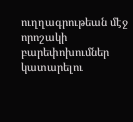ուղղագրութեան մէջ որոշակի բարեփոխումներ կատարելու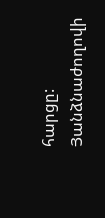հարցը: Յանձնաժողովի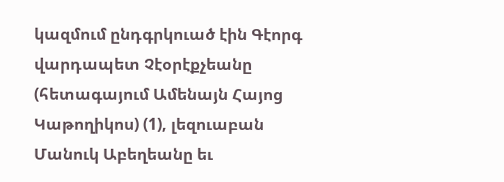կազմում ընդգրկուած էին Գէորգ վարդապետ Չէօրէքչեանը (հետագայում Ամենայն Հայոց Կաթողիկոս) (1), լեզուաբան Մանուկ Աբեղեանը եւ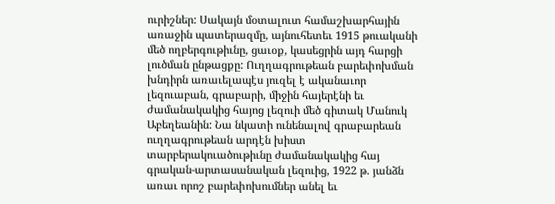ուրիշներ: Սակայն մօտալուտ համաշխարհային առաջին պատերազմը, այնուհետեւ 1915 թուականի մեծ ողբերգութիւնը, ցաւօք, կասեցրին այդ հարցի լուծման ընթացքը: Ուղղագրութեան բարեփոխման խնդիրն առաւելապէս յուզել է ականաւոր լեզուաբան, գրաբարի, միջին հայերէնի եւ ժամանակակից հայոց լեզուի մեծ գիտակ Մանուկ Աբեղեանին: Նա նկատի ունենալով գրաբարեան ուղղագրութեան արդէն խիստ տարբերակուածութիւնը ժամանակակից հայ գրական-արտասանական լեզուից, 1922 թ. յանձն առաւ որոշ բարեփոխումներ անել եւ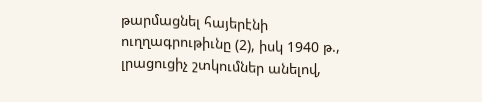թարմացնել հայերէնի ուղղագրութիւնը (2), իսկ 1940 թ., լրացուցիչ շտկումներ անելով,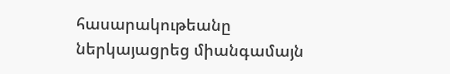հասարակութեանը ներկայացրեց միանգամայն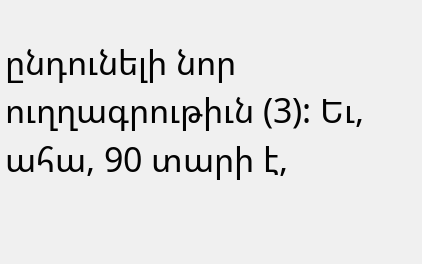ընդունելի նոր ուղղագրութիւն (3): Եւ, ահա, 90 տարի է,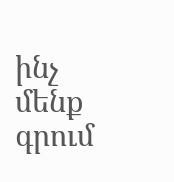ինչ մենք գրում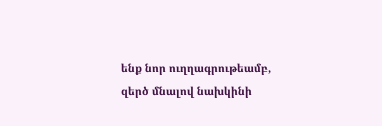ենք նոր ուղղագրութեամբ, զերծ մնալով նախկինի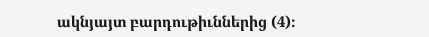ակնյայտ բարդութիւններից (4)։